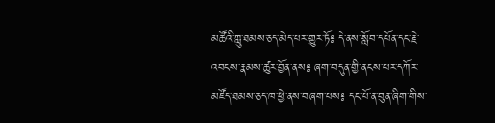མཚོའི་ཀླུ་ཐམས་ཅད་མེད་པར་གྱུར་ཏོ༔ དེ་ནས་སློབ་དཔོན་དང་རྗེ་འབངས་རྣམས་ཚུར་བྱོན་ནས༔ ཞག་བདུན་གྱི་ནངས་པར་དཀོར་མཛོད་ཐམས་ཅད་ཁ་ཕྱེ་ནས་བཞག་པས༔ དང་པོ་ན་བུན་ཞིག་གིས་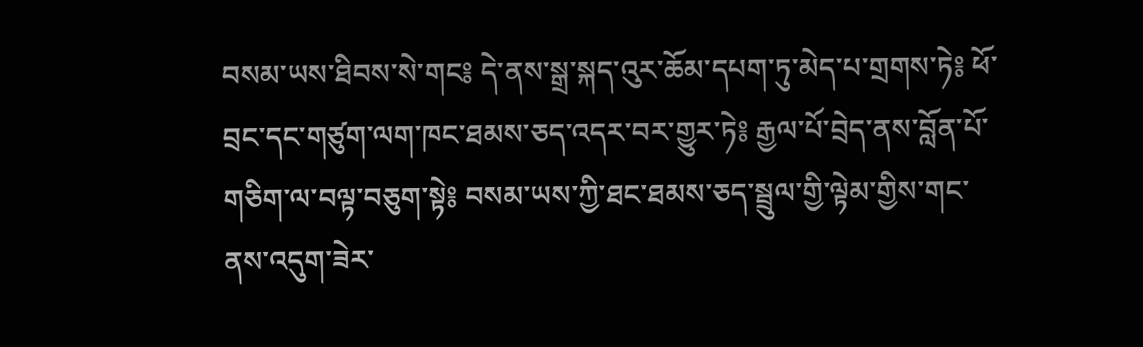བསམ་ཡས་ཐིབས་སེ་གང༔ དེ་ནས་སྒྲ་སྐད་འུར་ཆོམ་དཔག་ཏུ་མེད་པ་གྲགས་ཏེ༔ ཕོ་བྲང་དང་གཙུག་ལག་ཁང་ཐམས་ཅད་འདར་བར་གྱུར་ཏེ༔ རྒྱལ་པོ་བྲེད་ནས་བློན་པོ་གཅིག་ལ་བལྟ་བཅུག་སྟེ༔ བསམ་ཡས་ཀྱི་ཐང་ཐམས་ཅད་སྦྲུལ་གྱི་ལྟེམ་གྱིས་གང་ནས་འདུག་ཟེར་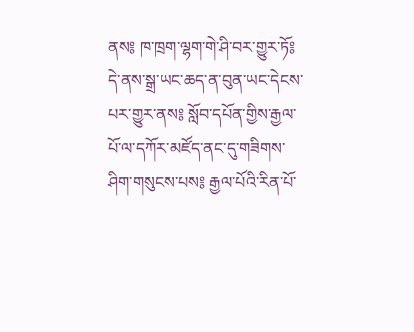ནས༔ ཁ་ཁྲག་ལྷག་གེ་ཤི་བར་གྱུར་ཏོ༔ དེ་ནས་སྒྲ་ཡང་ཆད་ན་བུན་ཡང་དེངས་པར་གྱུར་ནས༔ སློབ་དཔོན་གྱིས་རྒྱལ་པོ་ལ་དཀོར་མཛོད་ནང་དུ་གཟིགས་ཤིག་གསུངས་པས༔ རྒྱལ་པོའི་རིན་པོ་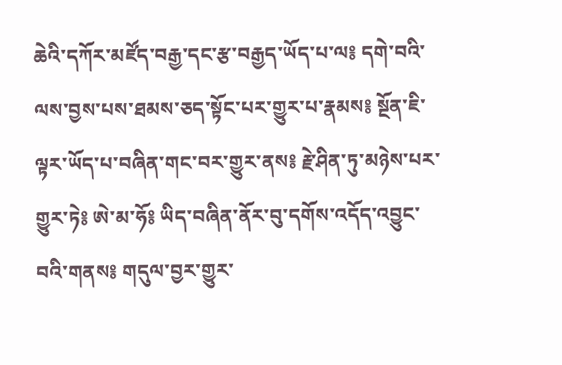ཆེའི་དཀོར་མཛོད་བརྒྱ་དང་རྩ་བརྒྱད་ཡོད་པ་ལ༔ དགེ་བའི་ལས་བྱས་པས་ཐམས་ཅད་སྟོང་པར་གྱུར་པ་རྣམས༔ སྔོན་ཇི་ལྟར་ཡོད་པ་བཞིན་གང་བར་གྱུར་ནས༔ རྗེ་ཤིན་ཏུ་མཉེས་པར་གྱུར་ཏེ༔ ཨེ་མ་ཧོ༔ ཡིད་བཞིན་ནོར་བུ་དགོས་འདོད་འབྱུང་བའི་གནས༔ གདུལ་བྱར་གྱུར་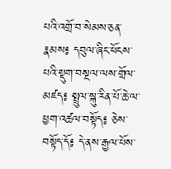པའི་འགྲོ་བ་སེམས་ཅན་རྣམས༔ དབུལ་ཞིང་ཕོངས་པའི་སྡུག་བསྔལ་ལས་གྲོལ་མཛད༔ སྤྲུལ་སྐུ་རིན་པོ་ཆེ་ལ་ཕྱག་འཚལ་བསྟོད༔ ཅེས་བསྟོད་དོ༔ དེ་ནས་རྒྱལ་པོས་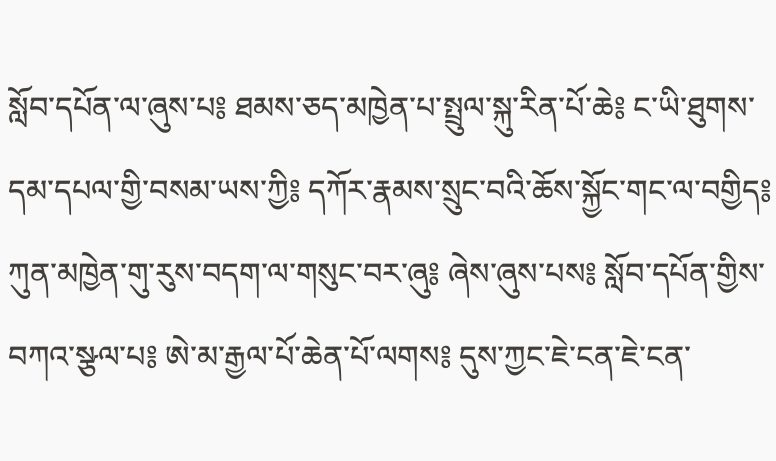སློབ་དཔོན་ལ་ཞུས་པ༔ ཐམས་ཅད་མཁྱེན་པ་སྤྲུལ་སྐུ་རིན་པོ་ཆེ༔ ང་ཡི་ཐུགས་དམ་དཔལ་གྱི་བསམ་ཡས་ཀྱི༔ དཀོར་རྣམས་སྲུང་བའི་ཆོས་སྐྱོང་གང་ལ་བགྱིད༔ ཀུན་མཁྱེན་གུ་རུས་བདག་ལ་གསུང་བར་ཞུ༔ ཞེས་ཞུས་པས༔ སློབ་དཔོན་གྱིས་བཀའ་སྩལ་པ༔ ཨེ་མ་རྒྱལ་པོ་ཆེན་པོ་ལགས༔ དུས་ཀྱང་ཇེ་ངན་ཇེ་ངན་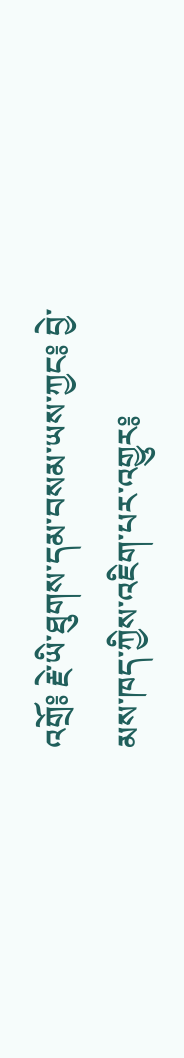འགྲོ༔ རྗེ་ཡི་ཐུགས་དམ་བསམ་ཡས་ཀྱང༔ བྱེ་མས་ཁད་ཀྱིས་འཇིག་པར་འགྱུར༔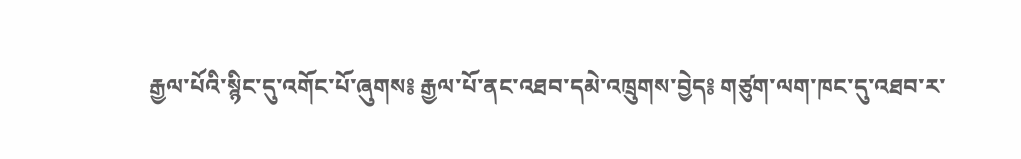རྒྱལ་པོའི་སྙིང་དུ་འགོང་པོ་ཞུགས༔ རྒྱལ་པོ་ནང་འཐབ་དམེ་འཁྲུགས་བྱེད༔ གཙུག་ལག་ཁང་དུ་འཐབ་ར་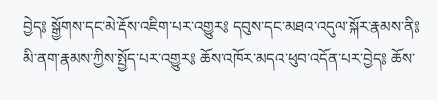བྱེད༔ སྒྱོགས་དང་མེ་རྡོས་འཇིག་པར་འགྱུར༔ དབུས་དང་མཐའ་འདུལ་སྐོར་རྣམས་ནི༔ མི་ནག་རྣམས་ཀྱིས་སྤྱོད་པར་འགྱུར༔ ཆོས་འཁོར་མདའ་ཕུབ་འདོན་པར་བྱེད༔ ཆོས་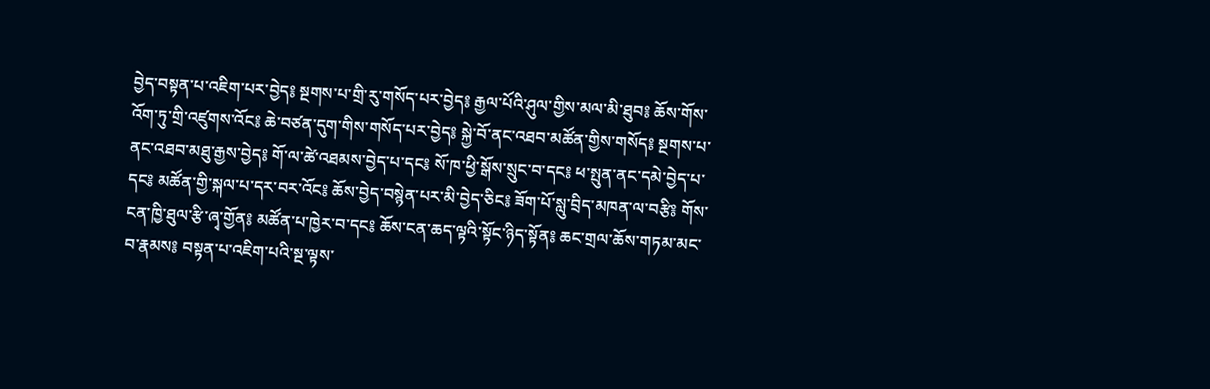བྱེད་བསྟན་པ་འཇིག་པར་བྱེད༔ སྔགས་པ་གྲི་རུ་གསོད་པར་བྱེད༔ རྒྱལ་པོའི་ཤུལ་གྱིས་མལ་མི་ཐུབ༔ ཆོས་གོས་འོག་ཏུ་གྲི་འཛུགས་འོང༔ ཆེ་བཙན་དུག་གིས་གསོད་པར་བྱེད༔ སྐྱེ་བོ་ནང་འཐབ་མཚོན་གྱིས་གསོད༔ སྔགས་པ་ནང་འཐབ་མཐུ་རྒྱས་བྱེད༔ གོ་ལ་ཚེ་འཐམས་བྱེད་པ་དང༔ སོ་ཁ་ཕྱི་སྒོས་སྲུང་བ་དང༔ ཕ་སྤུན་ནང་དམེ་བྱེད་པ་དང༔ མཚོན་གྱི་སྐལ་པ་དར་བར་འོང༔ ཆོས་བྱེད་བསྙེན་པར་མི་བྱེད་ཅིང༔ ཟོག་པོ་སླུ་བྲིད་མཁན་ལ་བརྩི༔ གོས་ངན་ཁྱི་ཐུལ་རྩི་ཞྭ་གྱོན༔ མཚོན་པ་ཁྱེར་བ་དང༔ ཆོས་ངན་ཆད་ལྟའི་སྟོང་ཉིད་སྟོན༔ ཆང་གྲལ་ཆོས་གཏམ་མང་བ་རྣམས༔ བསྟན་པ་འཇིག་པའི་སྔ་ལྟས་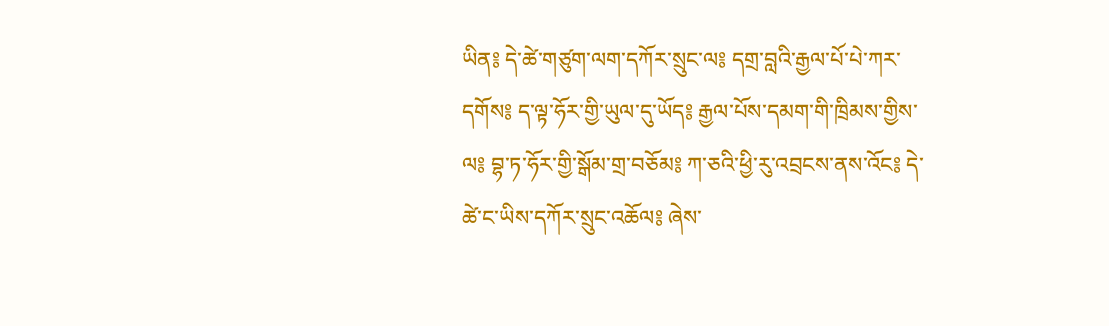ཡིན༔ དེ་ཚེ་གཙུག་ལག་དཀོར་སྲུང་ལ༔ དགྲ་བླའི་རྒྱལ་པོ་པེ་ཀར་དགོས༔ ད་ལྟ་ཧོར་གྱི་ཡུལ་དུ་ཡོད༔ རྒྱལ་པོས་དམག་གི་ཁྲིམས་གྱིས་ལ༔ བྷ་ཏ་ཧོར་གྱི་སྒོམ་གྲ་བཅོམ༔ ཀ་ཅའི་ཕྱི་རུ་འབྲངས་ནས་འོང༔ དེ་ཚེ་ང་ཡིས་དཀོར་སྲུང་འཆོལ༔ ཞེས་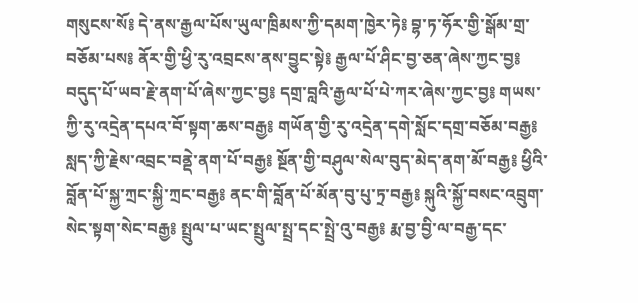གསུངས་སོ༔ དེ་ནས་རྒྱལ་པོས་ཡུལ་ཁྲིམས་ཀྱི་དམག་ཁྱེར་ཏེ༔ བྷ་ཏ་ཧོར་གྱི་སྒོམ་གྲ་བཅོམ་པས༔ ནོར་གྱི་ཕྱི་རུ་འབྲངས་ནས་བྱུང་སྟེ༔ རྒྱལ་པོ་ཤིང་བྱ་ཅན་ཞེས་ཀྱང་བྱ༔ བདུད་པོ་ཡབ་རྗེ་ནག་པོ་ཞེས་ཀྱང་བྱ༔ དགྲ་བླའི་རྒྱལ་པོ་པེ་ཀར་ཞེས་ཀྱང་བྱ༔ གཡས་ཀྱི་རུ་འདྲེན་དཔའ་བོ་སྟག་ཆས་བརྒྱ༔ གཡོན་གྱི་རུ་འདྲེན་དགེ་སློང་དགྲ་བཅོམ་བརྒྱ༔ སླད་ཀྱི་རྗེས་འབྲང་བནྡེ་ནག་པོ་བརྒྱ༔ སྔོན་གྱི་བཤུལ་སེལ་བུད་མེད་ནག་མོ་བརྒྱ༔ ཕྱིའི་བློན་པོ་སྐྱ་ཀྲང་སྐྱི་ཀྲང་བརྒྱ༔ ནང་གི་བློན་པོ་མོན་བུ་པུ་ཏྲ་བརྒྱ༔ སྐུའི་སྐྱོ་བསང་འབྲུག་སེང་སྟག་སེང་བརྒྱ༔ སྤྲུལ་པ་ཡང་སྤྲུལ་སྤྲ་དང་སྤྲེ་འུ་བརྒྱ༔ རྨ་བྱ་བྱི་ལ་བརྒྱ་དང་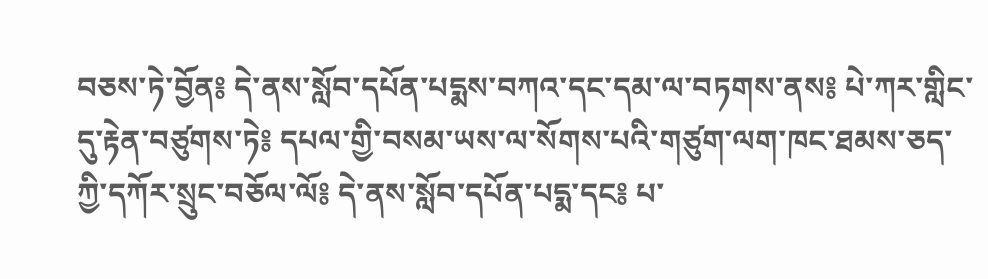བཅས་ཏེ་བྱོན༔ དེ་ནས་སློབ་དཔོན་པདྨས་བཀའ་དང་དམ་ལ་བཏགས་ནས༔ པེ་ཀར་གླིང་དུ་རྟེན་བཙུགས་ཏེ༔ དཔལ་གྱི་བསམ་ཡས་ལ་སོགས་པའི་གཙུག་ལག་ཁང་ཐམས་ཅད་ཀྱི་དཀོར་སྲུང་བཅོལ་ལོ༔ དེ་ནས་སློབ་དཔོན་པདྨ་དང༔ པ་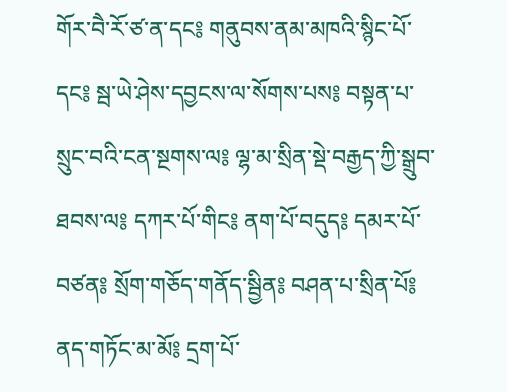གོར་བཻ་རོ་ཙ་ན་དང༔ གནུབས་ནམ་མཁའི་སྙིང་པོ་དང༔ སྦ་ཡེ་ཤེས་དབྱངས་ལ་སོགས་པས༔ བསྟན་པ་སྲུང་བའི་ངན་སྔགས་ལ༔ ལྷ་མ་སྲིན་སྡེ་བརྒྱད་ཀྱི་སྒྲུབ་ཐབས་ལ༔ དཀར་པོ་གིང༔ ནག་པོ་བདུད༔ དམར་པོ་བཙན༔ སྲོག་གཅོད་གནོད་སྦྱིན༔ བཤན་པ་སྲིན་པོ༔ ནད་གཏོང་མ་མོ༔ དྲག་པོ་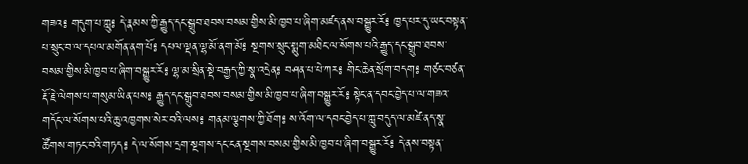གཟའ༔ གདུག་པ་ཀླུ༔ དེ་རྣམས་ཀྱི་རྒྱུད་དང་སྒྲུབ་ཐབས་བསམ་གྱིས་མི་ཁྱབ་པ་ཞིག་མཛད་ནས་བསྒྱུར་རོ༔ ཁྱད་པར་དུ་ཡང་བསྟན་པ་སྲུང་བ་ལ་དཔལ་མགོན་ནག་པོ༔ དཔལ་ལྡན་ལྷ་མོ་ནག་མོ༔ སྔགས་སྲུང་སྨུག་མཐིང་ལ་སོགས་པའི་རྒྱུད་དང་སྒྲུབ་ཐབས་བསམ་གྱིས་མི་ཁྱབ་པ་ཞིག་བསྒྱུར་རོ༔ ལྷ་མ་སྲིན་སྡེ་བརྒྱད་ཀྱི་སྣ་འདྲེན༔ བཤན་པ་པེ་ཀར༔ གིང་ཆེན་སྲོག་བདག༔ གཙང་བཙན་རྡོ་རྗེ་ལེགས་པ་གསུམ་ཡིན་པས༔ རྒྱུད་དང་སྒྲུབ་ཐབས་བསམ་གྱིས་མི་ཁྱབ་པ་ཞིག་བསྒྱུར་རོ༔ སྟེང་ན་དབང་བྱེད་པ་ལ་གཟའ་གདོང་ལ་སོགས་པའི་ཆུ་འཁྱགས་སེར་བའི་ལས༔ གནམ་ལྕགས་ཀྱི་ཐོག༔ ས་འོག་ལ་དབང་བྱེད་པ་ཀླུ་བདུད་ལ་མཛེ་ནད་སྣ་ཚོགས་གཏང་བའི་གཏད༔ དེ་ལ་སོགས་དྲག་སྔགས་དང་ངན་སྔགས་བསམ་གྱིས་མི་ཁྱབ་པ་ཞིག་བསྒྱུར་རོ༔ དེ་ནས་བསྟན་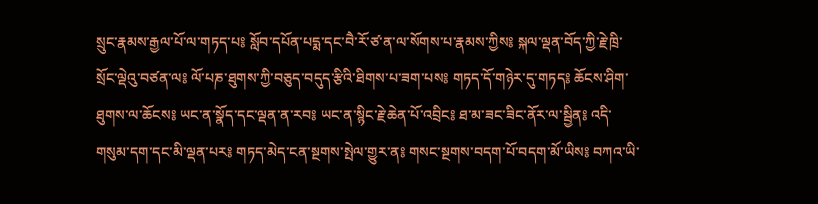སྲུང་རྣམས་རྒྱལ་པོ་ལ་གཏད་པ༔ སློབ་དཔོན་པདྨ་དང་བཻ་རོ་ཙ་ན་ལ་སོགས་པ་རྣམས་ཀྱིས༔ སྐལ་ལྡན་བོད་ཀྱི་རྗེ་ཁྲི་སྲོང་ལྡེའུ་བཙན་ལ༔ ལོ་པཎ་ཐུགས་ཀྱི་བཅུད་བདུད་རྩིའི་ཐིགས་པ་ཟག་པས༔ གཏད་དོ་གཉེར་དུ་གཏད༔ ཆོངས་ཤིག་ཐུགས་ལ་ཆོངས༔ ཡང་ན་སྣོད་དང་ལྡན་ན་རབ༔ ཡང་ན་སྙིང་རྗེ་ཆེན་པོ་འབྲིང༔ ཐ་མ་ཟང་ཟིང་ནོར་ལ་སྦྱིན༔ འདི་གསུམ་དག་དང་མི་ལྡན་པར༔ གཏད་མེད་ངན་སྔགས་སྤེལ་གྱུར་ན༔ གསང་སྔགས་བདག་པོ་བདག་མོ་ཡིས༔ བཀའ་ཡི་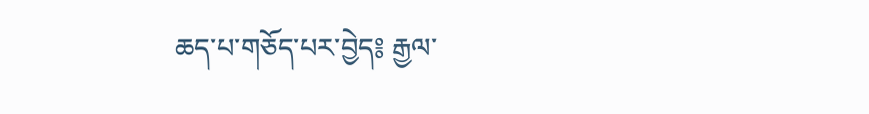ཆད་པ་གཅོད་པར་བྱེད༔ རྒྱལ་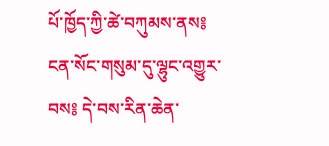པོ་ཁྱོད་ཀྱི་ཚེ་བཀུམས་ནས༔ ངན་སོང་གསུམ་དུ་ལྷུང་འགྱུར་བས༔ དེ་བས་རིན་ཆེན་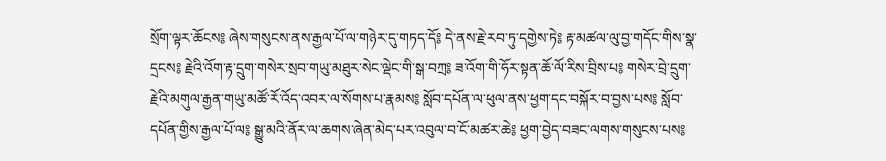སྲོག་ལྟར་ཆོངས༔ ཞེས་གསུངས་ནས་རྒྱལ་པོ་ལ་གཉེར་དུ་གཏད་དོ༔ དེ་ནས་རྗེ་རབ་ཏུ་དགྱེས་ཏེ༔ རྟ་མཚལ་ལུ་བྱ་གདོང་གིས་སྣ་དྲངས༔ རྗེའི་འོག་རྟ་དྲུག་གསེར་སྲབ་གཡུ་མཐུར་སེང་ལྡེང་གི་སྒ་བཀྲ༔ ཟ་འོག་གི་ཧོར་སྟན་ཆོ་ལོ་རིས་བྲིས་པ༔ གསེར་བྲེ་དྲུག་རྗེའི་མགུལ་རྒྱན་གཡུ་མཚོ་རོ་འོད་འབར་ལ་སོགས་པ་རྣམས༔ སློབ་དཔོན་ལ་ཕུལ་ནས་ཕྱག་དང་བསྐོར་བ་བྱས་པས༔ སློབ་དཔོན་གྱིས་རྒྱལ་པོ་ལ༔ སྒྱུ་མའི་ནོར་ལ་ཆགས་ཞེན་མེད་པར་འབུལ་བ་ངོ་མཚར་ཆེ༔ ཕྱག་བྱེད་བཟང་ལགས་གསུངས་པས༔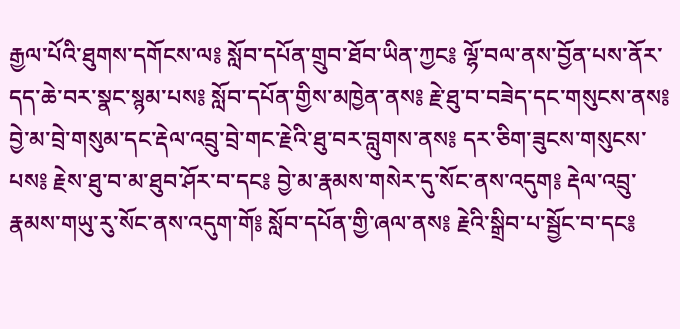རྒྱལ་པོའི་ཐུགས་དགོངས་ལ༔ སློབ་དཔོན་གྲུབ་ཐོབ་ཡིན་ཀྱང༔ ལྷོ་བལ་ནས་བྱོན་པས་ནོར་དད་ཆེ་བར་སྣང་སྙམ་པས༔ སློབ་དཔོན་གྱིས་མཁྱེན་ནས༔ རྗེ་ཐུ་བ་བཟེད་དང་གསུངས་ནས༔ བྱེ་མ་བྲེ་གསུམ་དང་རྡེལ་འབྲུ་བྲེ་གང་རྗེའི་ཐུ་བར་བླུགས་ནས༔ དར་ཅིག་ཟུངས་གསུངས་པས༔ རྗེས་ཐུ་བ་མ་ཐུབ་ཤོར་བ་དང༔ བྱེ་མ་རྣམས་གསེར་དུ་སོང་ནས་འདུག༔ རྡེལ་འབྲུ་རྣམས་གཡུ་རུ་སོང་ནས་འདུག་གོ༔ སློབ་དཔོན་གྱི་ཞལ་ནས༔ རྗེའི་སྒྲིབ་པ་སྦྱོང་བ་དང༔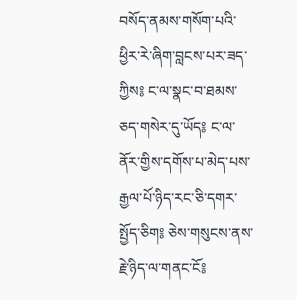བསོད་ནམས་གསོག་པའི་ཕྱིར་རེ་ཞིག་བླངས་པར་ཟད་ཀྱིས༔ ང་ལ་སྣང་བ་ཐམས་ཅད་གསེར་དུ་ཡོད༔ ང་ལ་ནོར་གྱིས་དགོས་པ་མེད་པས་རྒྱལ་པོ་ཉིད་རང་ཅི་དགར་སྤྱོད་ཅིག༔ ཅེས་གསུངས་ནས་རྗེ་ཉིད་ལ་གནང་ངོ༔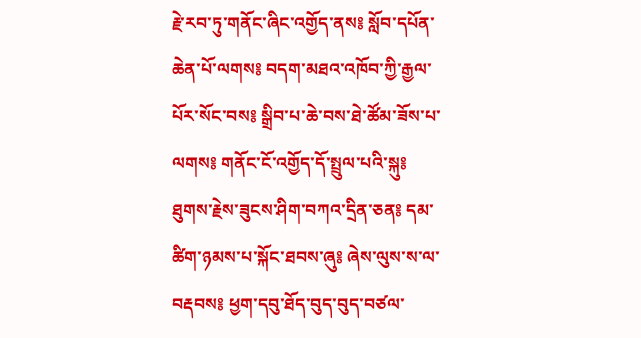རྗེ་རབ་ཏུ་གནོང་ཞིང་འགྱོད་ནས༔ སློབ་དཔོན་ཆེན་པོ་ལགས༔ བདག་མཐའ་འཁོབ་ཀྱི་རྒྱལ་པོར་སོང་བས༔ སྒྲིབ་པ་ཆེ་བས་ཐེ་ཚོམ་ཟོས་པ་ལགས༔ གནོང་ངོ་འགྱོད་དོ་སྤྲུལ་པའི་སྐུ༔ ཐུགས་རྗེས་ཟུངས་ཤིག་བཀའ་དྲིན་ཅན༔ དམ་ཚིག་ཉམས་པ་སྐོང་ཐབས་ཞུ༔ ཞེས་ལུས་ས་ལ་བརྡབས༔ ཕྱག་དབུ་ཐོད་བུད་བུད་བཙལ་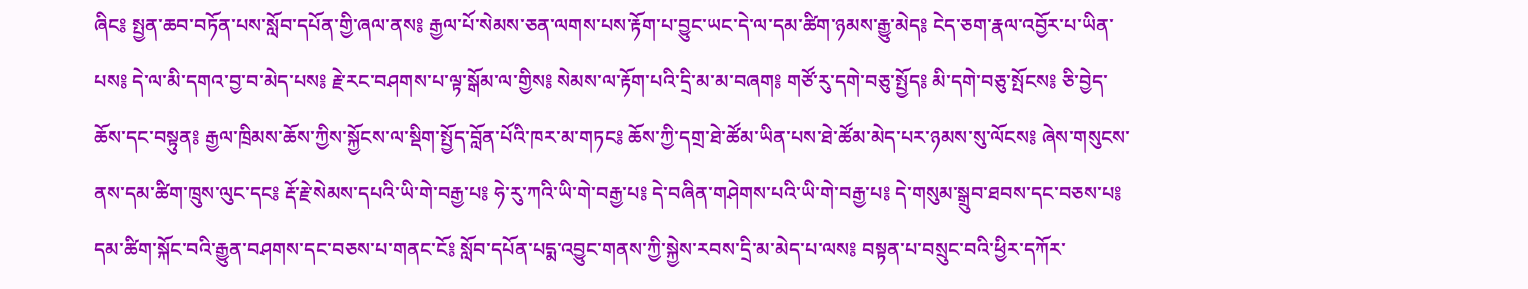ཞིང༔ སྤྱན་ཆབ་བཏོན་པས་སློབ་དཔོན་གྱི་ཞལ་ནས༔ རྒྱལ་པོ་སེམས་ཅན་ལགས་པས་རྟོག་པ་བྱུང་ཡང་དེ་ལ་དམ་ཚིག་ཉམས་རྒྱུ་མེད༔ ངེད་ཅག་རྣལ་འབྱོར་པ་ཡིན་པས༔ དེ་ལ་མི་དགའ་བྱ་བ་མེད་པས༔ རྗེ་རང་བཤགས་པ་ལྟ་སྒོམ་ལ་གྱིས༔ སེམས་ལ་རྟོག་པའི་དྲི་མ་མ་བཞག༔ གཙོ་རུ་དགེ་བཅུ་སྤྱོད༔ མི་དགེ་བཅུ་སྤོངས༔ ཅི་བྱེད་ཆོས་དང་བསྟུན༔ རྒྱལ་ཁྲིམས་ཆོས་ཀྱིས་སྐྱོངས་ལ་སྡིག་སྤྱོད་བློན་པོའི་ཁར་མ་གཏང༔ ཆོས་ཀྱི་དགྲ་ཐེ་ཚོམ་ཡིན་པས་ཐེ་ཚོམ་མེད་པར་ཉམས་སུ་ལོངས༔ ཞེས་གསུངས་ནས་དམ་ཚིག་ཁྲུས་ལུང་དང༔ རྡོ་རྗེ་སེམས་དཔའི་ཡི་གེ་བརྒྱ་པ༔ ཧེ་རུ་ཀའི་ཡི་གེ་བརྒྱ་པ༔ དེ་བཞིན་གཤེགས་པའི་ཡི་གེ་བརྒྱ་པ༔ དེ་གསུམ་སྒྲུབ་ཐབས་དང་བཅས་པ༔ དམ་ཚིག་སྐོང་བའི་རྒྱུན་བཤགས་དང་བཅས་པ་གནང་ངོ༔ སློབ་དཔོན་པདྨ་འབྱུང་གནས་ཀྱི་སྐྱེས་རབས་དྲི་མ་མེད་པ་ལས༔ བསྟན་པ་བསྲུང་བའི་ཕྱིར་དཀོར་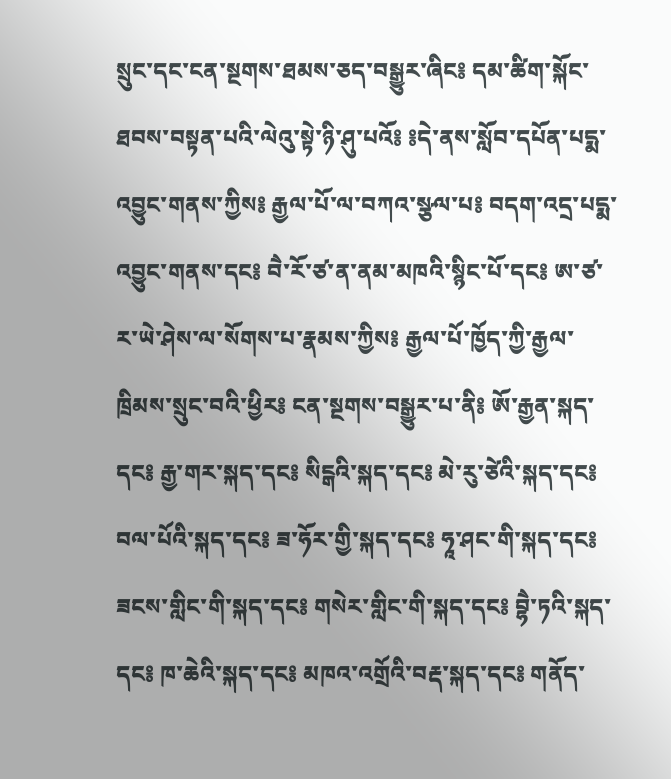སྲུང་དང་ངན་སྔགས་ཐམས་ཅད་བསྒྱུར་ཞིང༔ དམ་ཚིག་སྐོང་ཐབས་བསྟན་པའི་ལེའུ་སྟེ་ཉི་ཤུ་པའོ༔ ༔དེ་ནས་སློབ་དཔོན་པདྨ་འབྱུང་གནས་ཀྱིས༔ རྒྱལ་པོ་ལ་བཀའ་སྩལ་པ༔ བདག་འདྲ་པདྨ་འབྱུང་གནས་དང༔ བཻ་རོ་ཙ་ན་ནམ་མཁའི་སྙིང་པོ་དང༔ ཨ་ཙ་ར་ཡེ་ཤེས་ལ་སོགས་པ་རྣམས་ཀྱིས༔ རྒྱལ་པོ་ཁྱོད་ཀྱི་རྒྱལ་ཁྲིམས་སྲུང་བའི་ཕྱིར༔ ངན་སྔགས་བསྒྱུར་པ་ནི༔ ཨོ་རྒྱན་སྐད་དང༔ རྒྱ་གར་སྐད་དང༔ སིངྒའི་སྐད་དང༔ མེ་རུ་ཙེའི་སྐད་དང༔ བལ་པོའི་སྐད་དང༔ ཟ་ཧོར་གྱི་སྐད་དང༔ ཧཱ་ཤང་གི་སྐད་དང༔ ཟངས་གླིང་གི་སྐད་དང༔ གསེར་གླིང་གི་སྐད་དང༔ བྷཻ་ཏའི་སྐད་དང༔ ཁ་ཆེའི་སྐད་དང༔ མཁའ་འགྲོའི་བརྡ་སྐད་དང༔ གནོད་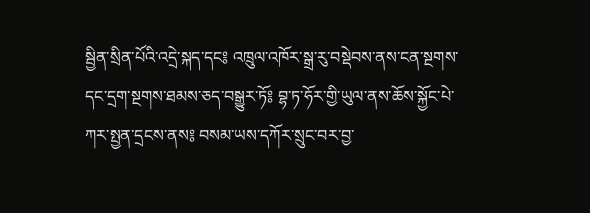སྦྱིན་སྲིན་པོའི་འདྲེ་སྐད་དང༔ འཁྲུལ་འཁོར་སྒྲ་རུ་བསྡེབས་ནས་ངན་སྔགས་དང་དྲག་སྔགས་ཐམས་ཅད་བསྒྱུར་ཏོ༔ བྷ་ཏ་ཧོར་གྱི་ཡུལ་ནས་ཆོས་སྐྱོང་པེ་ཀར་སྤྱན་དྲངས་ནས༔ བསམ་ཡས་དཀོར་སྲུང་བར་བྱ་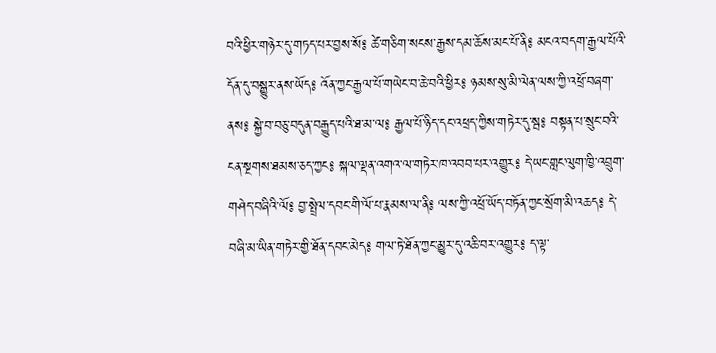བའི་ཕྱིར་གཉེར་དུ་གཏད་པར་བྱས་སོ༔ ཚེ་གཅིག་སངས་རྒྱས་དམ་ཆོས་མང་པོ་ནི༔ མངའ་བདག་རྒྱལ་པོའི་དོན་དུ་བསྒྱུར་ནས་ཡོད༔ འོན་ཀྱང་རྒྱལ་པོ་གཡེང་བ་ཆེ་བའི་ཕྱིར༔ ཉམས་སུ་མི་ལེན་ལས་ཀྱི་འཕྲོ་བཞག་ནས༔ སྐྱེ་བ་བཅུ་བདུན་བརྒྱུད་པའི་ཐ་མ་ལ༔ རྒྱལ་པོ་ཉིད་དང་འཕྲད་ཀྱིས་གཏེར་དུ་སྦ༔ བསྟན་པ་སྲུང་བའི་ངན་སྔགས་ཐམས་ཅད་ཀྱང༔ སྐལ་ལྡན་འགའ་ལ་གཏེར་ཁ་འབབ་པར་འགྱུར༔ དེ་ཡང་གླང་ལུག་ཁྱི་འབྲུག་གཤེད་བཞིའི་ལོ༔ བྱ་སྤྲེལ་དབང་གི་ལོ་པ་རྣམས་ལ་ནི༔ ལས་ཀྱི་འཕྲོ་ཡོད་བཏོན་ཀྱང་སྲོག་མི་འཆད༔ དེ་བཞི་མ་ཡིན་གཏེར་གྱི་ཐོན་དབང་མེད༔ གལ་ཏེ་ཐོན་ཀྱང་མྱུར་དུ་འཆི་བར་འགྱུར༔ ད་ལྟ་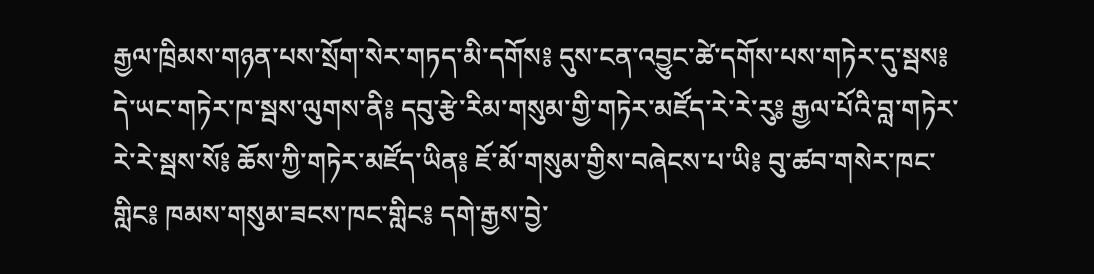རྒྱལ་ཁྲིམས་གཉན་པས་སྲོག་སེར་གཏད་མི་དགོས༔ དུས་ངན་འབྱུང་ཚེ་དགོས་པས་གཏེར་དུ་སྦས༔ དེ་ཡང་གཏེར་ཁ་སྦས་ལུགས་ནི༔ དབུ་རྩེ་རིམ་གསུམ་གྱི་གཏེར་མཛོད་རེ་རེ་རུ༔ རྒྱལ་པོའི་བླ་གཏེར་རེ་རེ་སྦས་སོ༔ ཆོས་ཀྱི་གཏེར་མཛོད་ཡིན༔ ཇོ་མོ་གསུམ་གྱིས་བཞེངས་པ་ཡི༔ བུ་ཚབ་གསེར་ཁང་གླིང༔ ཁམས་གསུམ་ཟངས་ཁང་གླིང༔ དགེ་རྒྱས་བྱེ་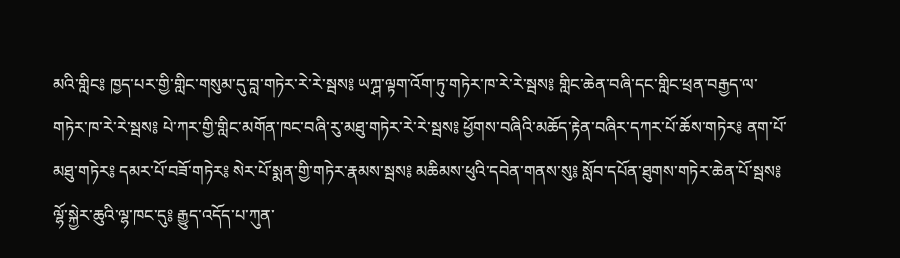མའི་གླིང༔ ཁྱད་པར་གྱི་གླིང་གསུམ་དུ་བླ་གཏེར་རེ་རེ་སྦས༔ ཡཀྴ་ལྟག་འོག་ཏུ་གཏེར་ཁ་རེ་རེ་སྦས༔ གླིང་ཆེན་བཞི་དང་གླིང་ཕྲན་བརྒྱད་ལ་གཏེར་ཁ་རེ་རེ་སྦས༔ པེ་ཀར་གྱི་གླིང་མགོན་ཁང་བཞི་རུ་མཐུ་གཏེར་རེ་རེ་སྦས༔ ཕྱོགས་བཞིའི་མཆོད་རྟེན་བཞིར་དཀར་པོ་ཆོས་གཏེར༔ ནག་པོ་མཐུ་གཏེར༔ དམར་པོ་བཟོ་གཏེར༔ སེར་པོ་སྨན་གྱི་གཏེར་རྣམས་སྦས༔ མཆིམས་ཕུའི་དབེན་གནས་སུ༔ སློབ་དཔོན་ཐུགས་གཏེར་ཆེན་པོ་སྦས༔ ལྷོ་སྐྱེར་ཆུའི་ལྷ་ཁང་དུ༔ རྒྱུད་འདོད་པ་ཀུན་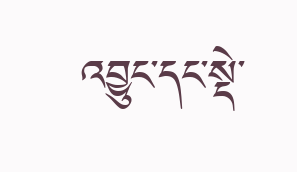འབྱུང་དང་སྡེ་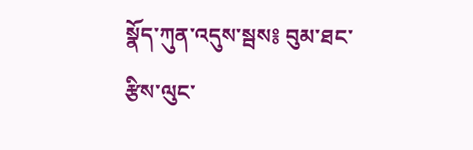སྣོད་ཀུན་འདུས་སྦས༔ བུམ་ཐང་རྩིས་ལུང་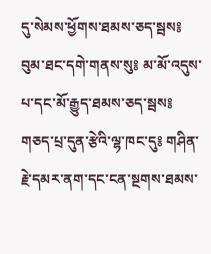དུ་སེམས་ཕྱོགས་ཐམས་ཅད་སྦས༔ བུམ་ཐང་དགེ་གནས་སུ༔ མ་མོ་འདུས་པ་དང་མོ་རྒྱུད་ཐམས་ཅད་སྦས༔ གཅད་པྲ་དུན་རྩེའི་ལྷ་ཁང་དུ༔ གཤིན་རྗེ་དམར་ནག་དང་ངན་སྔགས་ཐམས་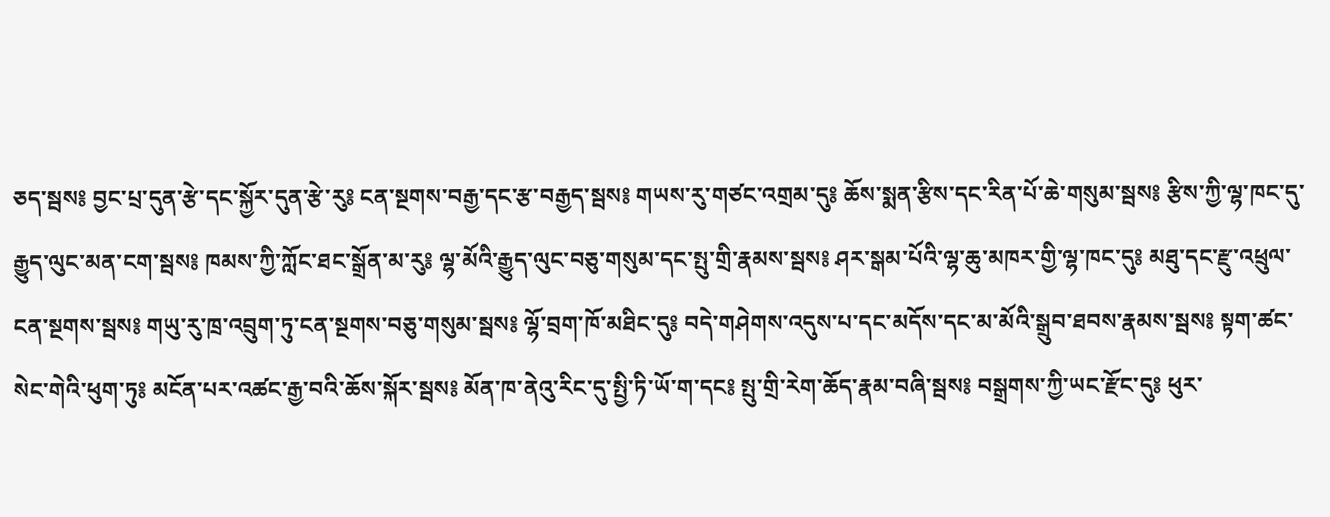ཅད་སྦས༔ བྱང་པྲ་དུན་རྩེ་དང་སྐྱོར་དུན་རྩེ་རུ༔ ངན་སྔགས་བརྒྱ་དང་རྩ་བརྒྱད་སྦས༔ གཡས་རུ་གཙང་འགྲམ་དུ༔ ཆོས་སྨན་རྩིས་དང་རིན་པོ་ཆེ་གསུམ་སྦས༔ རྩིས་ཀྱི་ལྷ་ཁང་དུ་རྒྱུད་ལུང་མན་ངག་སྦས༔ ཁམས་ཀྱི་ཀློང་ཐང་སྒྲོན་མ་རུ༔ ལྷ་མོའི་རྒྱུད་ལུང་བཅུ་གསུམ་དང་སྤུ་གྲི་རྣམས་སྦས༔ ཤར་སྒམ་པོའི་ལྷ་ཆུ་མཁར་གྱི་ལྷ་ཁང་དུ༔ མཐུ་དང་རྫུ་འཕྲུལ་ངན་སྔགས་སྦས༔ གཡུ་རུ་ཁྲ་འབྲུག་ཏུ་ངན་སྔགས་བཅུ་གསུམ་སྦས༔ ལྷོ་བྲག་ཁོ་མཐིང་དུ༔ བདེ་གཤེགས་འདུས་པ་དང་མདོས་དང་མ་མོའི་སྒྲུབ་ཐབས་རྣམས་སྦས༔ སྟག་ཚང་སེང་གེའི་ཕུག་ཏུ༔ མངོན་པར་འཚང་རྒྱ་བའི་ཆོས་སྐོར་སྦས༔ མོན་ཁ་ནེའུ་རིང་དུ་སྤྱི་ཏི་ཡོ་ག་དང༔ སྤུ་གྲི་རེག་ཆོད་རྣམ་བཞི་སྦས༔ བསྒྲགས་ཀྱི་ཡང་རྫོང་དུ༔ ཕུར་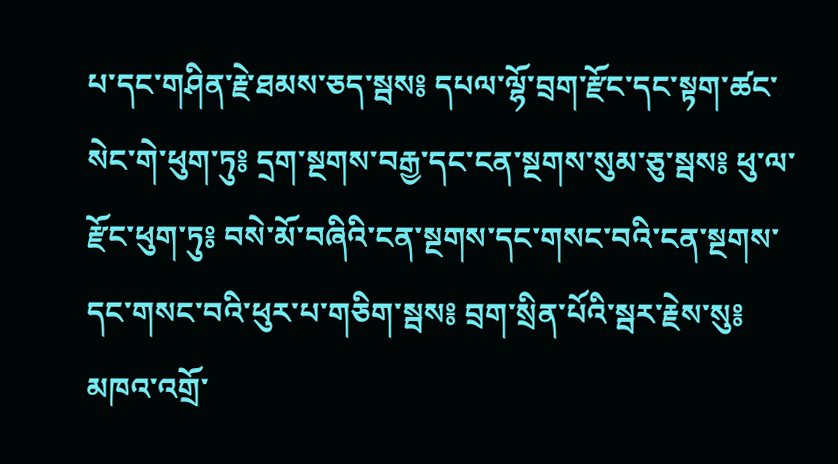པ་དང་གཤིན་རྗེ་ཐམས་ཅད་སྦས༔ དཔལ་ལྷོ་བྲག་རྫོང་དང་སྟག་ཚང་སེང་གེ་ཕུག་ཏུ༔ དྲག་སྔགས་བརྒྱ་དང་ངན་སྔགས་སུམ་ཅུ་སྦས༔ ཕུ་ལ་རྫོང་ཕུག་ཏུ༔ བསེ་མོ་བཞིའི་ངན་སྔགས་དང་གསང་བའི་ངན་སྔགས་དང་གསང་བའི་ཕུར་པ་གཅིག་སྦས༔ བྲག་སྲིན་པོའི་སྦར་རྗེས་སུ༔ མཁའ་འགྲོ་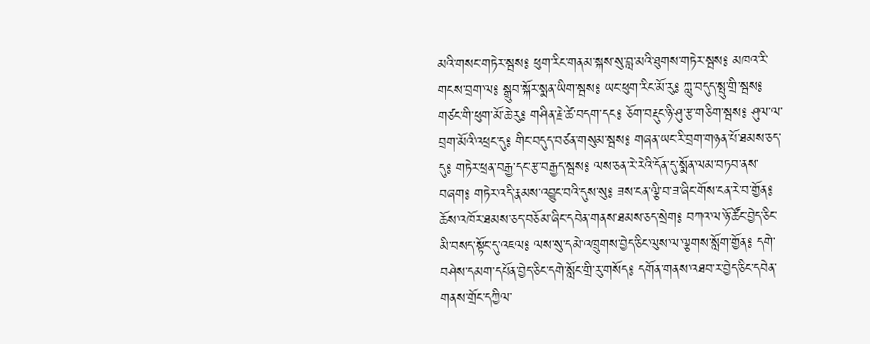མའི་གསང་གཏེར་སྦས༔ ཕུག་རིང་གནམ་སྐས་སུ་བླ་མའི་ཐུགས་གཏེར་སྦས༔ མཁའ་རི་གངས་བྲག་ལ༔ སྒྲུབ་སྐོར་སྨན་ཡིག་སྦས༔ ཡང་ཕུག་རིང་མོ་རུ༔ ཀླུ་བདུད་སྤུ་གྲི་སྦས༔ གཙང་གི་ཕུག་མོ་ཆེ་རུ༔ གཤིན་རྗེ་ཚེ་བདག་དང༔ ཅོག་བརྡུང་ཉི་ཤུ་རྩ་གཅིག་སྦས༔ ཤུལ་ལ་བྲག་མོའི་འཕྲང་དུ༔ གིང་བདུད་བཙན་གསུམ་སྦས༔ གཞན་ཡང་རི་བྲག་གཉན་པོ་ཐམས་ཅད་དུ༔ གཏེར་ཕྲན་བརྒྱ་དང་རྩ་བརྒྱད་སྦས༔ ལས་ཅན་རེ་རེའི་དོན་དུ་སྨོན་ལམ་བཏབ་ནས་བཞག༔ གཏེར་འདི་རྣམས་འབྱུང་བའི་དུས་སུ༔ ཟས་ངན་ལྕི་བ་ཟ་ཞིང་གོས་ངན་རེ་བ་གྱོན༔ ཆོས་འཁོར་ཐམས་ཅད་བཅོམ་ཞིང་དབེན་གནས་ཐམས་ཅད་སྲེག༔ བཀའ་ལ་ཉོ་ཚོང་བྱེད་ཅིང་མི་བསད་སྟོང་དུ་འཇལ༔ ལས་སུ་དམེ་འཁྲུགས་བྱེད་ཅིང་ལུས་ལ་ལྕགས་སློག་གྱོན༔ དགེ་བཤེས་དམག་དཔོན་བྱེད་ཅིང་དགེ་སློང་གྲི་རུ་གསོད༔ དགོན་གནས་འཐབ་ར་བྱེད་ཅིང་དབེན་གནས་གྲོང་དཀྱིལ་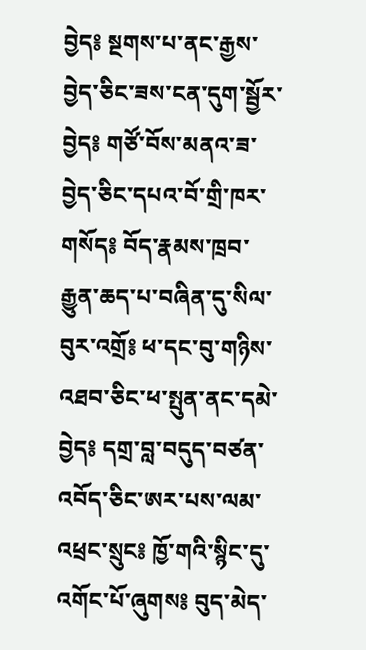བྱེད༔ སྔགས་པ་ནང་རྒྱས་བྱེད་ཅིང་ཟས་ངན་དུག་སྦྱོར་བྱེད༔ གཙོ་བོས་མནའ་ཟ་བྱེད་ཅིང་དཔའ་བོ་གྲི་ཁར་གསོད༔ བོད་རྣམས་ཁྲབ་རྒྱུན་ཆད་པ་བཞིན་དུ་སིལ་བུར་འགྲོ༔ ཕ་དང་བུ་གཉིས་འཐབ་ཅིང་ཕ་སྤུན་ནང་དམེ་བྱེད༔ དགྲ་བླ་བདུད་བཙན་འབོད་ཅིང་ཨར་པས་ལམ་འཕྲང་སྲུང༔ ཁྱོ་གའི་སྙིང་དུ་འགོང་པོ་ཞུགས༔ བུད་མེད་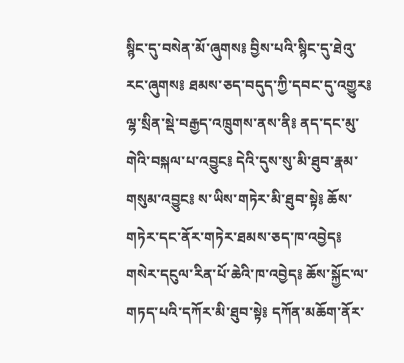སྙིང་དུ་བསེན་མོ་ཞུགས༔ བྱིས་པའི་སྙིང་དུ་ཐེའུ་རང་ཞུགས༔ ཐམས་ཅད་བདུད་ཀྱི་དབང་དུ་འགྱུར༔ ལྷ་སྲིན་སྡེ་བརྒྱད་འཁྲུགས་ནས་ནི༔ ནད་དང་མུ་གེའི་བསྐལ་པ་འབྱུང༔ དེའི་དུས་སུ་མི་ཐུབ་རྣམ་གསུམ་འབྱུང༔ ས་ཡིས་གཏེར་མི་ཐུབ་སྟེ༔ ཆོས་གཏེར་དང་ནོར་གཏེར་ཐམས་ཅད་ཁ་འབྱེད༔ གསེར་དངུལ་རིན་པོ་ཆེའི་ཁ་འབྱེད༔ ཆོས་སྐྱོང་ལ་གཏད་པའི་དཀོར་མི་ཐུབ་སྟེ༔ དཀོན་མཆོག་ནོར་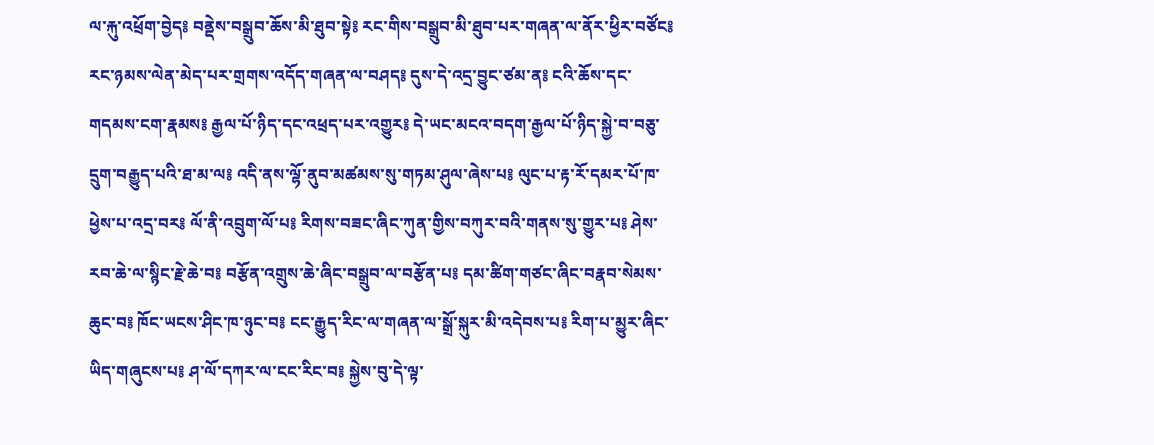ལ་རྐུ་འཕྲོག་བྱེད༔ བནྡེས་བསྒྲུབ་ཆོས་མི་ཐུབ་སྟེ༔ རང་གིས་བསྒྲུབ་མི་ཐུབ་པར་གཞན་ལ་ནོར་ཕྱིར་བཙོང༔ རང་ཉམས་ལེན་མེད་པར་གྲགས་འདོད་གཞན་ལ་བཤད༔ དུས་དེ་འདྲ་བྱུང་ཙམ་ན༔ ངའི་ཆོས་དང་གདམས་ངག་རྣམས༔ རྒྱལ་པོ་ཉིད་དང་འཕྲད་པར་འགྱུར༔ དེ་ཡང་མངའ་བདག་རྒྱལ་པོ་ཉིད་སྐྱེ་བ་བཅུ་དྲུག་བརྒྱུད་པའི་ཐ་མ་ལ༔ འདི་ནས་ལྷོ་ནུབ་མཚམས་སུ་གཏམ་ཤུལ་ཞེས་པ༔ ལུང་པ་རྟ་རོ་དམར་པོ་ཁ་ཕྱེས་པ་འདྲ་བར༔ ལོ་ནི་འབྲུག་ལོ་པ༔ རིགས་བཟང་ཞིང་ཀུན་གྱིས་བཀུར་བའི་གནས་སུ་གྱུར་པ༔ ཤེས་རབ་ཆེ་ལ་སྙིང་རྗེ་ཆེ་བ༔ བརྩོན་འགྲུས་ཆེ་ཞིང་བསྒྲུབ་ལ་བརྩོན་པ༔ དམ་ཚིག་གཙང་ཞིང་བརྣབ་སེམས་ཆུང་བ༔ ཁོང་ཡངས་ཤིང་ཁ་ཉུང་བ༔ ངང་རྒྱུད་རིང་ལ་གཞན་ལ་སྒྲོ་སྐུར་མི་འདེབས་པ༔ རིག་པ་མྱུར་ཞིང་ཡིད་གཞུངས་པ༔ ཤ་ལོ་དཀར་ལ་ངང་རིང་བ༔ སྐྱེས་བུ་དེ་ལྟ་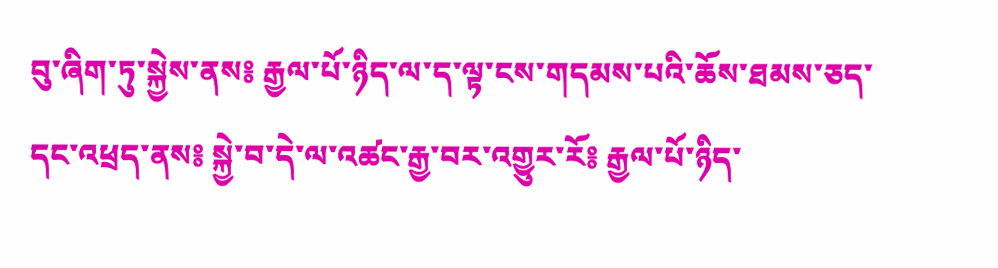བུ་ཞིག་ཏུ་སྐྱེས་ནས༔ རྒྱལ་པོ་ཉིད་ལ་ད་ལྟ་ངས་གདམས་པའི་ཆོས་ཐམས་ཅད་དང་འཕྲད་ནས༔ སྐྱེ་བ་དེ་ལ་འཚང་རྒྱ་བར་འགྱུར་རོ༔ རྒྱལ་པོ་ཉིད་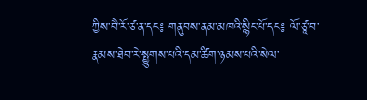ཀྱིས་བཻ་རོ་ཙ་ན་དང༔ གནུབས་ནམ་མཁའི་སྙིང་པོ་དང༔ ལོ་ཙཱ་བ་རྣམས་ཐེབ་རེ་སྤྱུགས་པའི་དམ་ཚིག་ཉམས་པའི་སེལ་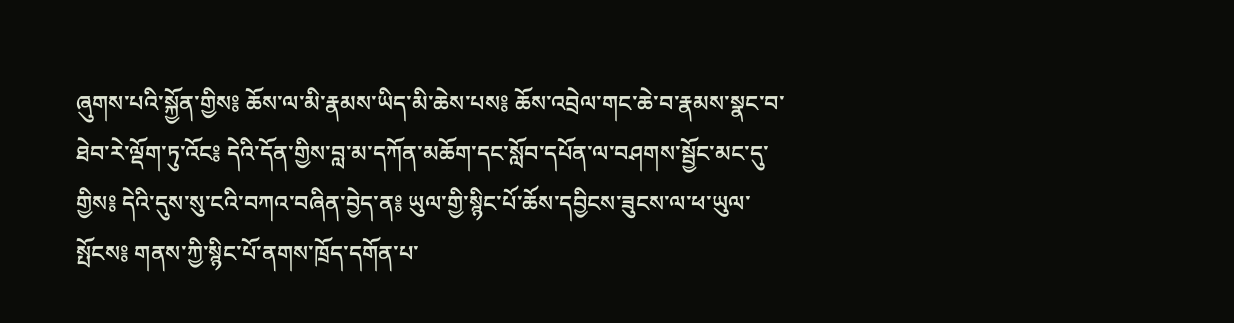ཞུགས་པའི་སྐྱོན་གྱིས༔ ཆོས་ལ་མི་རྣམས་ཡིད་མི་ཆེས་པས༔ ཆོས་འབྲེལ་གང་ཆེ་བ་རྣམས་སྣང་བ་ཐེབ་རེ་ལྡོག་ཏུ་འོང༔ དེའི་དོན་གྱིས་བླ་མ་དཀོན་མཆོག་དང་སློབ་དཔོན་ལ་བཤགས་སྦྱོང་མང་དུ་གྱིས༔ དེའི་དུས་སུ་ངའི་བཀའ་བཞིན་བྱེད་ན༔ ཡུལ་གྱི་སྙིང་པོ་ཆོས་དབྱིངས་ཟུངས་ལ་ཕ་ཡུལ་སྤོངས༔ གནས་ཀྱི་སྙིང་པོ་ནགས་ཁྲོད་དགོན་པ་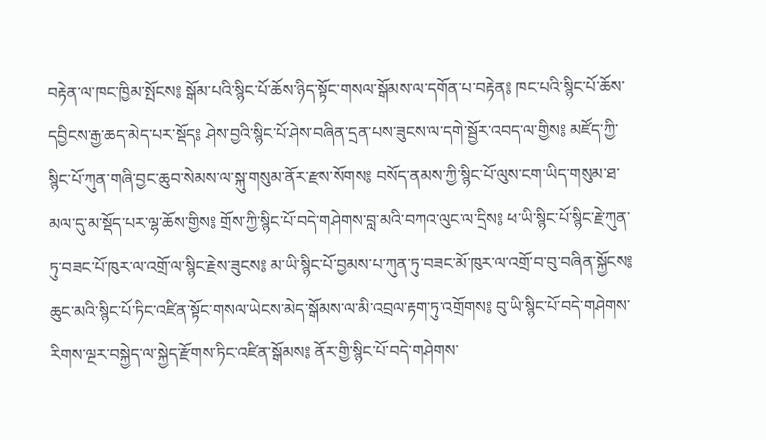བརྟེན་ལ་ཁང་ཁྱིམ་སྤོངས༔ སྒོམ་པའི་སྙིང་པོ་ཆོས་ཉིད་སྟོང་གསལ་སྒོམས་ལ་དགོན་པ་བརྟེན༔ ཁང་པའི་སྙིང་པོ་ཆོས་དབྱིངས་རྒྱ་ཆད་མེད་པར་སྡོད༔ ཤེས་བྱའི་སྙིང་པོ་ཤེས་བཞིན་དྲན་པས་ཟུངས་ལ་དགེ་སྦྱོར་འབད་ལ་གྱིས༔ མཛོད་ཀྱི་སྙིང་པོ་ཀུན་གཞི་བྱང་ཆུབ་སེམས་ལ་སྐུ་གསུམ་ནོར་རྫས་སོགས༔ བསོད་ནམས་ཀྱི་སྙིང་པོ་ལུས་ངག་ཡིད་གསུམ་ཐ་མལ་དུ་མ་སྡོད་པར་ལྷ་ཆོས་གྱིས༔ གྲོས་ཀྱི་སྙིང་པོ་བདེ་གཤེགས་བླ་མའི་བཀའ་ལུང་ལ་དྲིས༔ ཕ་ཡི་སྙིང་པོ་སྙིང་རྗེ་ཀུན་ཏུ་བཟང་པོ་ཁུར་ལ་འགྲོ་ལ་སྙིང་རྗེས་ཟུངས༔ མ་ཡི་སྙིང་པོ་བྱམས་པ་ཀུན་ཏུ་བཟང་མོ་ཁུར་ལ་འགྲོ་བ་བུ་བཞིན་སྐྱོངས༔ ཆུང་མའི་སྙིང་པོ་ཏིང་འཛིན་སྟོང་གསལ་ཡེངས་མེད་སྒོམས་ལ་མི་འབྲལ་རྟག་ཏུ་འགྲོགས༔ བུ་ཡི་སྙིང་པོ་བདེ་གཤེགས་རིགས་ལྔར་བསྐྱེད་ལ་སྐྱེད་རྫོགས་ཏིང་འཛིན་སྒོམས༔ ནོར་གྱི་སྙིང་པོ་བདེ་གཤེགས་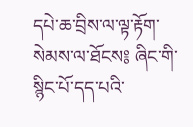དཔེ་ཆ་བྲིས་ལ་ལྟ་རྟོག་སེམས་ལ་ཐོངས༔ ཞིང་གི་སྙིང་པོ་དད་པའི་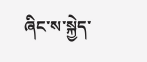ཞིང་ས་སྐྱེད་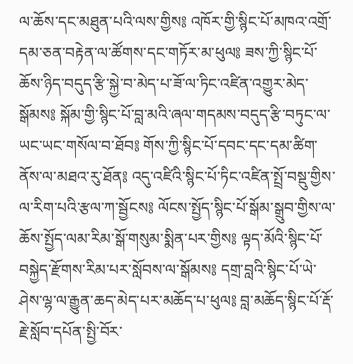ལ་ཆོས་དང་མཐུན་པའི་ལས་གྱིས༔ འཁོར་གྱི་སྙིང་པོ་མཁའ་འགྲོ་དམ་ཅན་བརྟེན་ལ་ཚོགས་དང་གཏོར་མ་ཕུལ༔ ཟས་ཀྱི་སྙིང་པོ་ཆོས་ཉིད་བདུད་རྩི་སྐྱེ་བ་མེད་པ་ཟོ་ལ་ཏིང་འཛིན་འགྱུར་མེད་སྒོམས༔ སྐོམ་གྱི་སྙིང་པོ་བླ་མའི་ཞལ་གདམས་བདུད་རྩི་བཏུང་ལ་ཡང་ཡང་གསོལ་བ་ཐོབ༔ གོས་ཀྱི་སྙིང་པོ་དབང་དང་དམ་ཚིག་ནོས་ལ་མཐའ་རུ་ཐོན༔ འདུ་འཛིའི་སྙིང་པོ་ཏིང་འཛིན་སྤྲོ་བསྡུ་གྱིས་ལ་རིག་པའི་རྩལ་ཀ་སྦྱོངས༔ ལོངས་སྤྱོད་སྙིང་པོ་སྒོམ་སྒྲུབ་གྱིས་ལ་ཆོས་སྤྱོད་ལམ་རིམ་སྒོ་གསུམ་སྨིན་པར་གྱིས༔ ལྟད་མོའི་སྙིང་པོ་བསྐྱེད་རྫོགས་རིམ་པར་སློབས་ལ་སྒོམས༔ དགྲ་བླའི་སྙིང་པོ་ཡེ་ཤེས་ལྷ་ལ་རྒྱུན་ཆད་མེད་པར་མཆོད་པ་ཕུལ༔ བླ་མཆོད་སྙིང་པོ་རྡོ་རྗེ་སློབ་དཔོན་སྤྱི་བོར་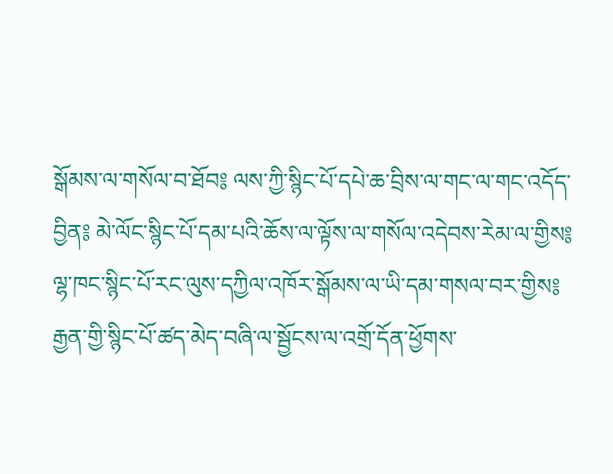སྒོམས་ལ་གསོལ་བ་ཐོབ༔ ལས་ཀྱི་སྙིང་པོ་དཔེ་ཆ་བྲིས་ལ་གང་ལ་གང་འདོད་བྱིན༔ མེ་ལོང་སྙིང་པོ་དམ་པའི་ཆོས་ལ་ལྟོས་ལ་གསོལ་འདེབས་རེམ་ལ་གྱིས༔ ལྷ་ཁང་སྙིང་པོ་རང་ལུས་དཀྱིལ་འཁོར་སྒོམས་ལ་ཡི་དམ་གསལ་བར་གྱིས༔ རྒྱན་གྱི་སྙིང་པོ་ཚད་མེད་བཞི་ལ་སྦྱོངས་ལ་འགྲོ་དོན་ཕྱོགས་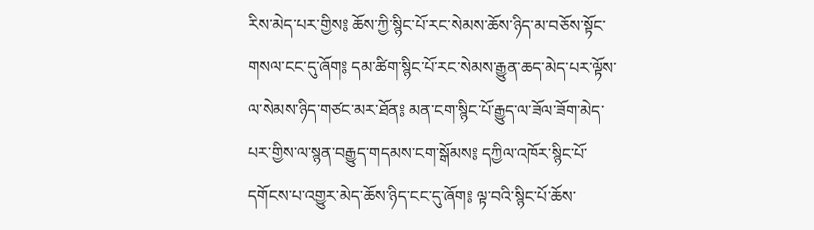རིས་མེད་པར་གྱིས༔ ཆོས་ཀྱི་སྙིང་པོ་རང་སེམས་ཆོས་ཉིད་མ་བཅོས་སྟོང་གསལ་ངང་དུ་ཞོག༔ དམ་ཚིག་སྙིང་པོ་རང་སེམས་རྒྱུན་ཆད་མེད་པར་ལྟོས་ལ་སེམས་ཉིད་གཙང་མར་ཐོན༔ མན་ངག་སྙིང་པོ་རྒྱུད་ལ་ཟོལ་ཟོག་མེད་པར་གྱིས་ལ་སྙན་བརྒྱུད་གདམས་ངག་སྒོམས༔ དཀྱིལ་འཁོར་སྙིང་པོ་དགོངས་པ་འགྱུར་མེད་ཆོས་ཉིད་ངང་དུ་ཞོག༔ ལྟ་བའི་སྙིང་པོ་ཆོས་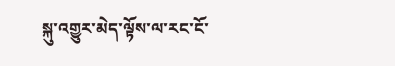སྐུ་འགྱུར་མེད་ལྟོས་ལ་རང་ངོ་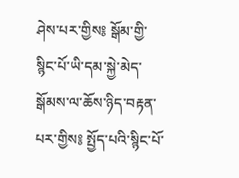ཤེས་པར་གྱིས༔ སྒོམ་གྱི་སྙིང་པོ་ཡི་དམ་སྐྱེ་མེད་སྒོམས་ལ་ཆོས་ཉིད་བརྟན་པར་གྱིས༔ སྤྱོད་པའི་སྙིང་པོ་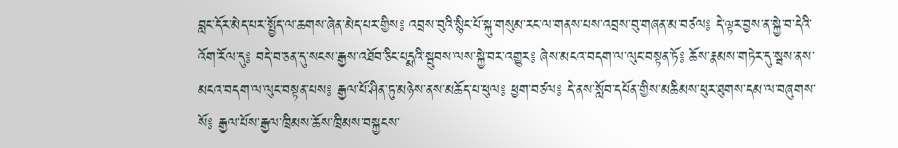བླང་དོར་མེད་པར་སྤྱོད་ལ་ཆགས་ཞེན་མེད་པར་གྱིས༔ འབྲས་བུའི་སྙིང་པོ་སྐུ་གསུམ་རང་ལ་གནས་པས་འབྲས་བུ་གཞན་མ་བཙལ༔ དེ་ལྟར་བྱས་ན་སྐྱེ་བ་དེའི་འོག་རོལ་དུ༔ བདེ་བ་ཅན་དུ་སངས་རྒྱས་འཐོབ་ཅིང་པདྨའི་སྦུབས་ལས་སྐྱེ་བར་འགྱུར༔ ཞེས་མངའ་བདག་ལ་ལུང་བསྟན་ཏོ༔ ཆོས་རྣམས་གཏེར་དུ་སྦས་ནས་མངའ་བདག་ལ་ལུང་བསྟན་པས༔ རྒྱལ་པོ་ཤིན་ཏུ་མཉེས་ནས་མཆོད་པ་ཕུལ༔ ཕྱག་བཙལ༔ དེ་ནས་སློབ་དཔོན་གྱིས་མཆིམས་ཕུར་ཐུགས་དམ་ལ་བཞུགས་སོ༔ རྒྱལ་པོས་རྒྱལ་ཁྲིམས་ཆོས་ཁྲིམས་བསྐྱངས་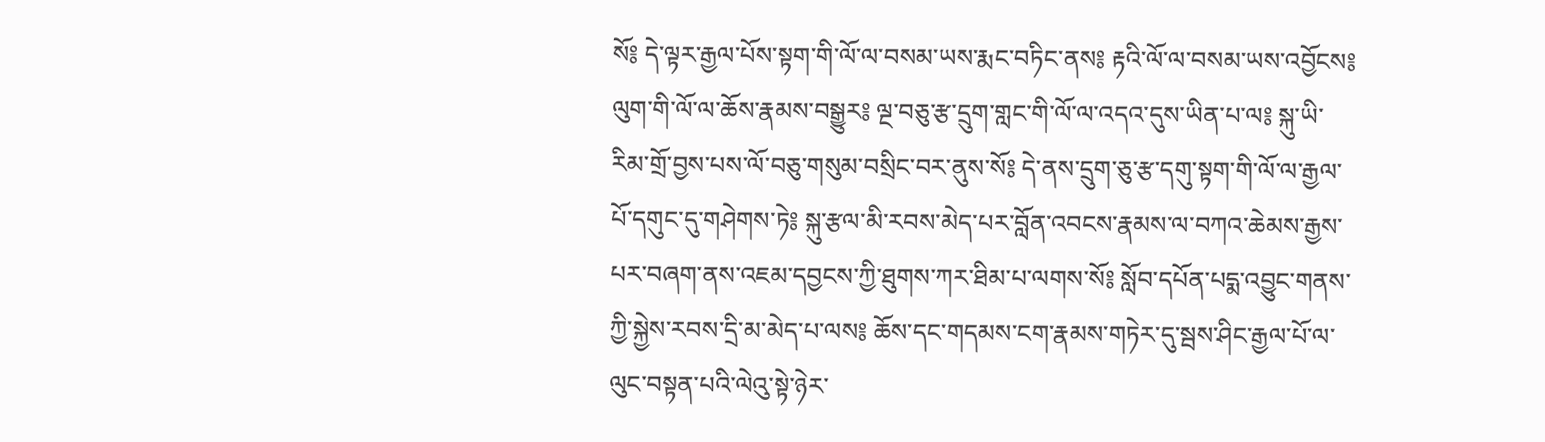སོ༔ དེ་ལྟར་རྒྱལ་པོས་སྟག་གི་ལོ་ལ་བསམ་ཡས་རྨང་བཏིང་ནས༔ རྟའི་ལོ་ལ་བསམ་ཡས་འབྱོངས༔ ལུག་གི་ལོ་ལ་ཆོས་རྣམས་བསྒྱུར༔ ལྔ་བཅུ་རྩ་དྲུག་གླང་གི་ལོ་ལ་འདའ་དུས་ཡིན་པ་ལ༔ སྐུ་ཡི་རིམ་གྲོ་བྱས་པས་ལོ་བཅུ་གསུམ་བསྲིང་བར་ནུས་སོ༔ དེ་ནས་དྲུག་ཅུ་རྩ་དགུ་སྟག་གི་ལོ་ལ་རྒྱལ་པོ་དགུང་དུ་གཤེགས་ཏེ༔ སྐུ་རྩལ་མི་རབས་མེད་པར་བློན་འབངས་རྣམས་ལ་བཀའ་ཆེམས་རྒྱས་པར་བཞག་ནས་འཇམ་དབྱངས་ཀྱི་ཐུགས་ཀར་ཐིམ་པ་ལགས་སོ༔ སློབ་དཔོན་པདྨ་འབྱུང་གནས་ཀྱི་སྐྱེས་རབས་དྲི་མ་མེད་པ་ལས༔ ཆོས་དང་གདམས་ངག་རྣམས་གཏེར་དུ་སྦས་ཤིང་རྒྱལ་པོ་ལ་ལུང་བསྟན་པའི་ལེའུ་སྟེ་ཉེར་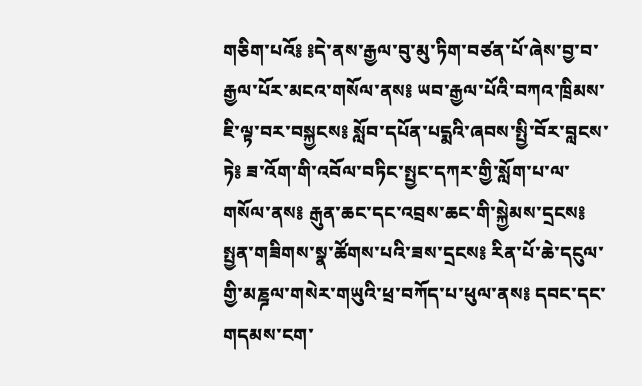གཅིག་པའོ༔ ༔དེ་ནས་རྒྱལ་བུ་མུ་ཏིག་བཙན་པོ་ཞེས་བྱ་བ་རྒྱལ་པོར་མངའ་གསོལ་ནས༔ ཡབ་རྒྱལ་པོའི་བཀའ་ཁྲིམས་ཇི་ལྟ་བར་བསྐྱངས༔ སློབ་དཔོན་པདྨའི་ཞབས་སྤྱི་བོར་བླངས་ཏེ༔ ཟ་འོག་གི་འབོལ་བཏིང་སྤྱང་དཀར་གྱི་སློག་པ་ལ་གསོལ་ནས༔ རྒུན་ཆང་དང་འབྲས་ཆང་གི་སྐྱེམས་དྲངས༔ སྤྱན་གཟིགས་སྣ་ཚོགས་པའི་ཟས་དྲངས༔ རིན་པོ་ཆེ་དངུལ་གྱི་མཎྜལ་གསེར་གཡུའི་ཕྲ་བཀོད་པ་ཕུལ་ནས༔ དབང་དང་གདམས་ངག་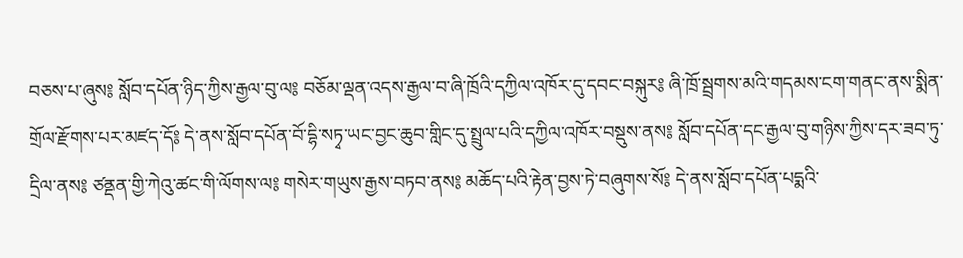བཅས་པ་ཞུས༔ སློབ་དཔོན་ཉིད་ཀྱིས་རྒྱལ་བུ་ལ༔ བཅོམ་ལྡན་འདས་རྒྱལ་བ་ཞི་ཁྲོའི་དཀྱིལ་འཁོར་དུ་དབང་བསྐུར༔ ཞི་ཁྲོ་སྦྲགས་མའི་གདམས་ངག་གནང་ནས་སྨིན་གྲོལ་རྫོགས་པར་མཛད་དོ༔ དེ་ནས་སློབ་དཔོན་བོ་དྷི་སཏྭ་ཡང་བྱང་ཆུབ་གླིང་དུ་སྤྲུལ་པའི་དཀྱིལ་འཁོར་བསྡུས་ནས༔ སློབ་དཔོན་དང་རྒྱལ་བུ་གཉིས་ཀྱིས་དར་ཟབ་ཏུ་དྲིལ་ནས༔ ཙནྡན་གྱི་ཀེའུ་ཚང་གི་ལོགས་ལ༔ གསེར་གཡུས་རྒྱས་བཏབ་ནས༔ མཆོད་པའི་རྟེན་བྱས་ཏེ་བཞུགས་སོ༔ དེ་ནས་སློབ་དཔོན་པདྨའི་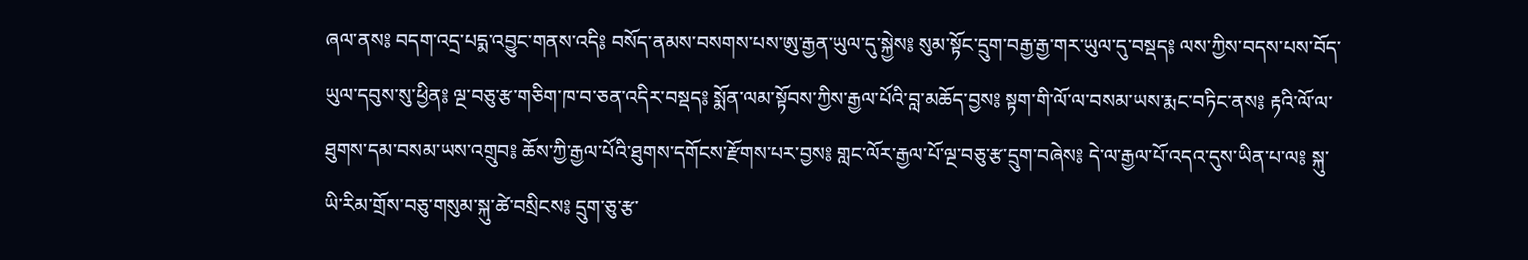ཞལ་ནས༔ བདག་འདྲ་པདྨ་འབྱུང་གནས་འདི༔ བསོད་ནམས་བསགས་པས་ཨུ་རྒྱན་ཡུལ་དུ་སྐྱེས༔ སུམ་སྟོང་དྲུག་བརྒྱ་རྒྱ་གར་ཡུལ་དུ་བསྡད༔ ལས་ཀྱིས་བདས་པས་བོད་ཡུལ་དབུས་སུ་ཕྱིན༔ ལྔ་བཅུ་རྩ་གཅིག་ཁ་བ་ཅན་འདིར་བསྡད༔ སྨོན་ལམ་སྟོབས་ཀྱིས་རྒྱལ་པོའི་བླ་མཆོད་བྱས༔ སྟག་གི་ལོ་ལ་བསམ་ཡས་རྨང་བཏིང་ནས༔ རྟའི་ལོ་ལ་ཐུགས་དམ་བསམ་ཡས་འགྲུབ༔ ཆོས་ཀྱི་རྒྱལ་པོའི་ཐུགས་དགོངས་རྫོགས་པར་བྱས༔ གླང་ལོར་རྒྱལ་པོ་ལྔ་བཅུ་རྩ་དྲུག་བཞེས༔ དེ་ལ་རྒྱལ་པོ་འདའ་དུས་ཡིན་པ་ལ༔ སྐུ་ཡི་རིམ་གྲོས་བཅུ་གསུམ་སྐུ་ཚེ་བསྲིངས༔ དྲུག་ཅུ་རྩ་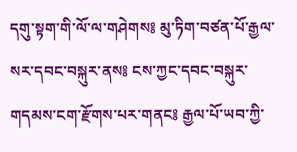དགུ་སྟག་གི་ལོ་ལ་གཤེགས༔ མུ་ཏིག་བཙན་པོ་རྒྱལ་སར་དབང་བསྐུར་ནས༔ ངས་ཀྱང་དབང་བསྐུར་གདམས་ངག་རྫོགས་པར་གནང༔ རྒྱལ་པོ་ཡབ་ཀྱི་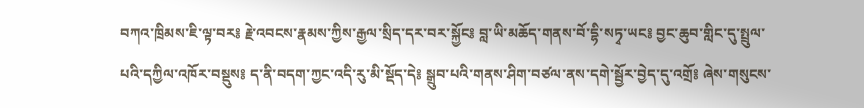བཀའ་ཁྲིམས་ཇི་ལྟ་བར༔ རྗེ་འབངས་རྣམས་ཀྱིས་རྒྱལ་སྲིད་དར་བར་སྐྱོང༔ བླ་ཡི་མཆོད་གནས་བོ་དྷི་སཏྭ་ཡང༔ བྱང་ཆུབ་གླིང་དུ་སྤྲུལ་པའི་དཀྱིལ་འཁོར་བསྡུས༔ ད་ནི་བདག་ཀྱང་འདི་རུ་མི་སྡོད་དེ༔ སྒྲུབ་པའི་གནས་ཤིག་བཙལ་ནས་དགེ་སྦྱོར་བྱེད་དུ་འགྲོ༔ ཞེས་གསུངས་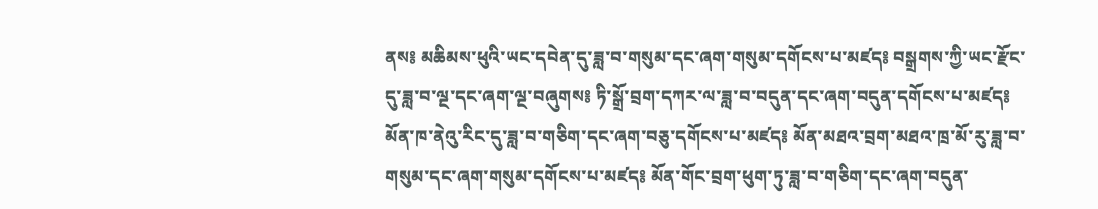ནས༔ མཆིམས་ཕུའི་ཡང་དབེན་དུ་ཟླ་བ་གསུམ་དང་ཞག་གསུམ་དགོངས་པ་མཛད༔ བསྒྲགས་ཀྱི་ཡང་རྫོང་དུ་ཟླ་བ་ལྔ་དང་ཞག་ལྔ་བཞུགས༔ ཏི་སྒྲོ་བྲག་དཀར་ལ་ཟླ་བ་བདུན་དང་ཞག་བདུན་དགོངས་པ་མཛད༔ མོན་ཁ་ནེའུ་རིང་དུ་ཟླ་བ་གཅིག་དང་ཞག་བཅུ་དགོངས་པ་མཛད༔ མོན་མཐའ་བྲག་མཐའ་ཁྲ་མོ་རུ་ཟླ་བ་གསུམ་དང་ཞག་གསུམ་དགོངས་པ་མཛད༔ མོན་གོང་བྲག་ཕུག་ཏུ་ཟླ་བ་གཅིག་དང་ཞག་བདུན་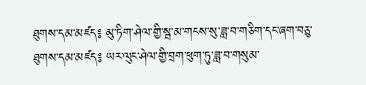ཐུགས་དམ་མཛད༔ མུ་ཏིག་ཤེལ་གྱི་སྦ་མ་གངས་སུ་ཟླ་བ་གཅིག་དང་ཞག་བཅུ་ཐུགས་དམ་མཛད༔ ཡར་ལུང་ཤེལ་གྱི་བྲག་ཕུག་ཏུ་ཟླ་བ་གསུམ་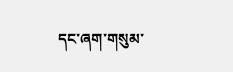དང་ཞག་གསུམ་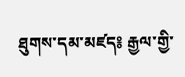ཐུགས་དམ་མཛད༔ རྒྱལ་གྱི་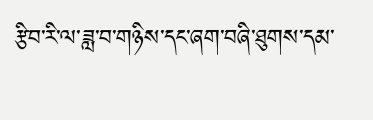རྩིབ་རི་ལ་ཟླ་བ་གཉིས་དང་ཞག་བཞི་ཐུགས་དམ་